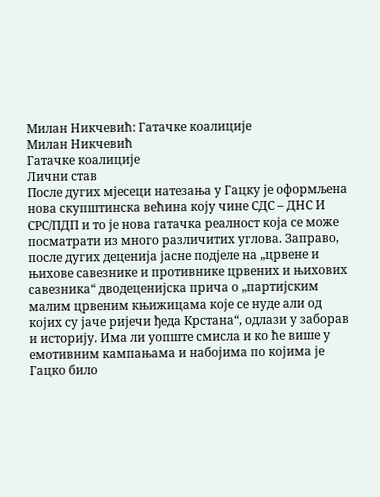Милан Никчевић: Гатачке коалиције
Милан Никчевић
Гатачке коалиције
Лични став
После дугих мјесеци натезања у Гацку је оформљена нова скупштинска већина коју чине СДС – ДНС И СРС/ПДП и то је нова гатачка реалност која се може посматрати из много различитих углова. Заправо, после дугих деценија јасне подјеле на „црвене и њихове савезнике и противнике црвених и њихових савезника“ дводеценијска прича о „партијским малим црвеним књижицама које се нуде али од којих су јаче ријечи ђеда Крстана“, одлази у заборав и историју. Има ли уопште смисла и ко ће више у емотивним кампањама и набојима по којима је Гацко било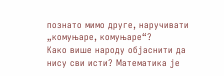познато мимо друге, наручивати „комуњаре, комуњаре“?
Како више народу објаснити да нису сви исти? Математика је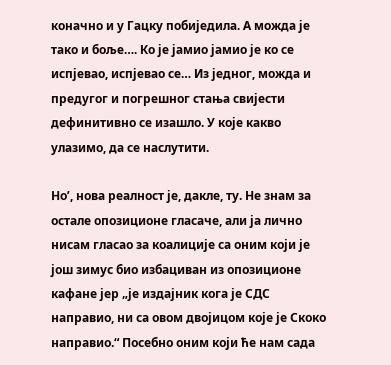коначно и у Гацку побиједила. А можда је тако и боље…. Ко је јамио јамио је ко се испјевао, испјевао се… Из једног, можда и предугог и погрешног стања свијести дефинитивно се изашло. У које какво улазимо, да се наслутити.

Но’, нова реалност је, дакле, ту. Не знам за остале опозиционе гласаче, али ја лично нисам гласао за коалиције са оним који је још зимус био избациван из опозиционе кафане јер „је издајник кога је СДС направио, ни са овом двојицом које је Скоко направио.“ Посебно оним који ће нам сада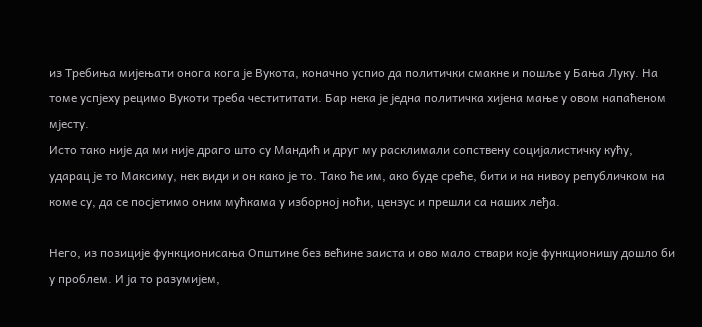из Требиња мијењати онога кога је Вукота, коначно успио да политички смакне и пошље у Бања Луку. На томе успјеху рецимо Вукоти треба честититати. Бар нека је једна политичка хијена мање у овом напаћеном мјесту.
Исто тако није да ми није драго што су Мандић и друг му расклимали сопствену социјалистичку кућу, ударац је то Максиму, нек види и он како је то. Тако ће им, ако буде среће, бити и на нивоу републичком на коме су, да се посјетимо оним мућкама у изборној ноћи, цензус и прешли са наших леђа.

Него, из позиције функционисања Општине без већине заиста и ово мало ствари које функционишу дошло би у проблем. И ја то разумијем,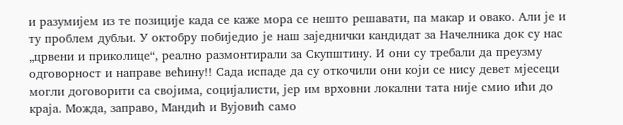и разумијем из те позиције када се каже мора се нешто решавати, па макар и овако. Али је и ту проблем дубљи. У октобру побиједио је наш заједнички кандидат за Начелника док су нас „црвени и приколице“, реално размонтирали за Скупштину. И они су требали да преузму одговорност и направе већину!! Сада испаде да су откочили они који се нису девет мјесеци могли договорити са својима, социјалисти, јер им врховни локални тата није смио ићи до краја. Можда, заправо, Мандић и Вујовић само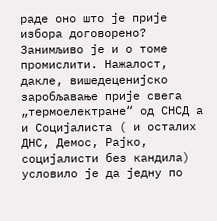раде оно што је прије избора договорено? Занимљиво је и о томе промислити. Нажалост, дакле, вишедеценијско заробљавање прије свега „термоелектране“ од СНСД а и Социјалиста ( и осталих ДНС, Демос, Рајко, социјалисти без кандила) условило је да једну по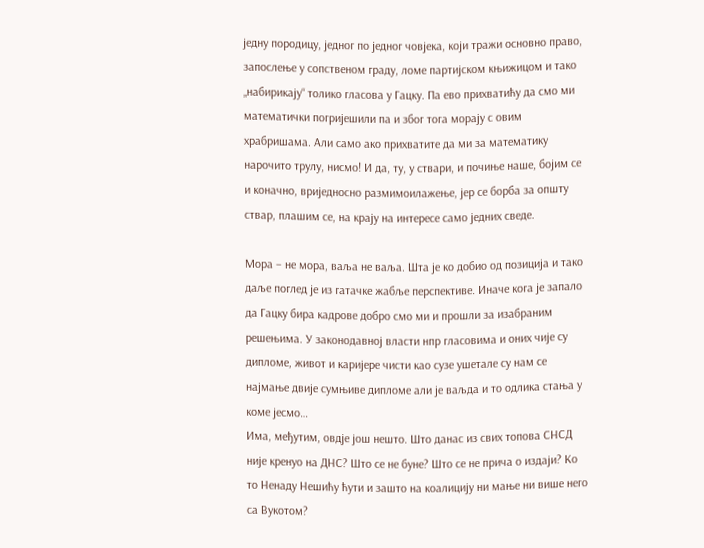једну породицу, једног по једног човјека, који тражи основно право, запослење у сопственом граду, ломе партијском књижицом и тако „набирикају“ толико гласова у Гацку. Па ево прихватићу да смо ми математички погријешили па и због тога морају с овим храбришама. Али само ако прихватите да ми за математику нарочито трулу, нисмо! И да, ту, у ствари, и почиње наше, бојим се и коначно, вриједносно размимоилажење, јер се борба за општу ствар, плашим се, на крају на интересе само једних сведе.

Мора – не мора, ваља не ваља. Шта је ко добио од позиција и тако даље поглед је из гатачке жабље перспективе. Иначе кога је запало да Гацку бира кадрове добро смо ми и прошли за изабраним решењима. У законодавној власти нпр гласовима и оних чије су дипломе, живот и каријере чисти као сузе ушетале су нам се најмање двије сумњиве дипломе али је ваљда и то одлика стања у коме јесмо…
Има, међутим, овдје још нешто. Што данас из свих топова СНСД није кренуо на ДНС? Што се не буне? Што се не прича о издаји? Ко то Ненаду Нешићу ћути и зашто на коалицију ни мање ни више него са Вукотом?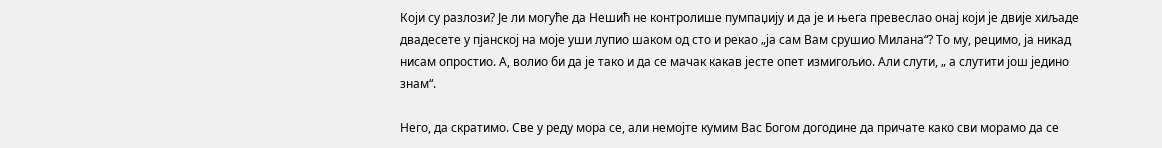Који су разлози? Је ли могуће да Нешић не контролише пумпаџију и да је и њега превеслао онај који је двије хиљаде двадесете у пјанској на моје уши лупио шаком од сто и рекао „ја сам Вам срушио Милана“? То му, рецимо, ја никад нисам опростио. А, волио би да је тако и да се мачак какав јесте опет измигољио. Али слути, „ а слутити још једино знам“.

Него, да скратимо. Све у реду мора се, али немојте кумим Вас Богом догодине да причате како сви морамо да се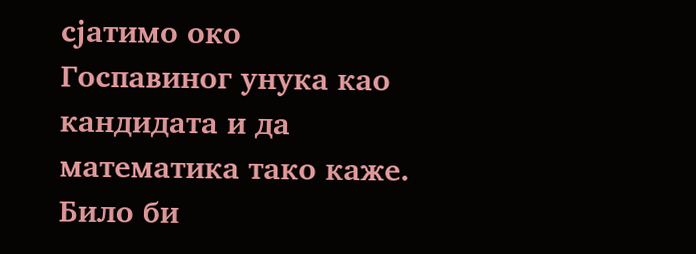сјатимо око Госпавиног унука као кандидата и да математика тако каже. Било би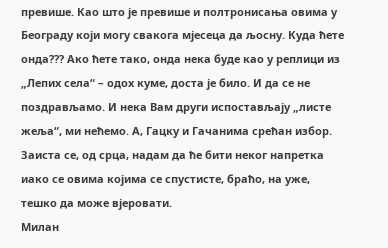превише. Као што је превише и полтронисања овима у Београду који могу свакога мјесеца да љосну. Куда ћете онда??? Ако ћете тако, онда нека буде као у реплици из „Лепих села“ – одох куме, доста је било. И да се не поздрављамо. И нека Вам други испостављају „листе жеља“, ми нећемо. А, Гацку и Гачанима срећан избор. Заиста се, од срца, надам да ће бити неког напретка иако се овима којима се спустисте, браћо, на уже, тешко да може вјеровати.
Милан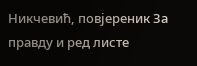Никчевић, повјереник За правду и ред листе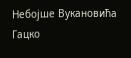Небојше Вукановића Гацко